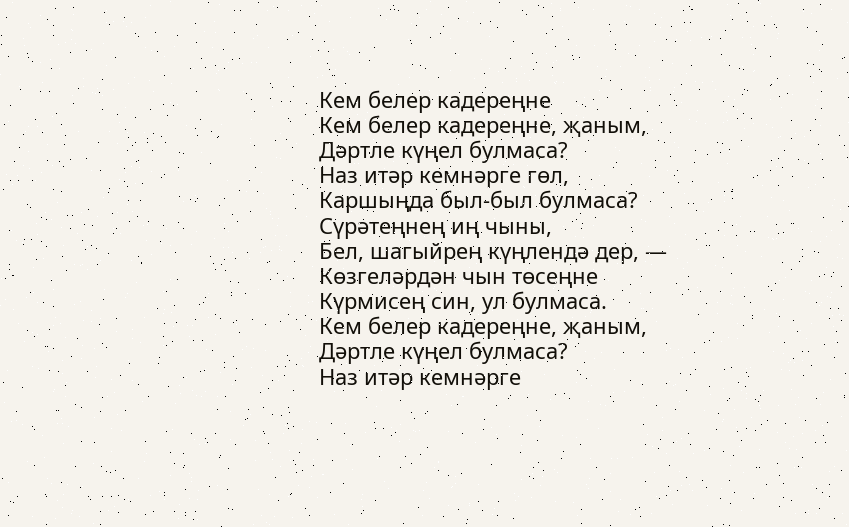Кем белер кадереңне
Кем белер кадереңне, җаным,
Дәртле күңел булмаса?
Наз итәр кемнәрге гөл,
Каршыңда был-был булмаса?
Сүрәтеңнең иң чыны,
Бел, шагыйрең күңлендә дер, —
Көзгеләрдән чын төсеңне
Күрмисең син, ул булмаса.
Кем белер кадереңне, җаным,
Дәртле күңел булмаса?
Наз итәр кемнәрге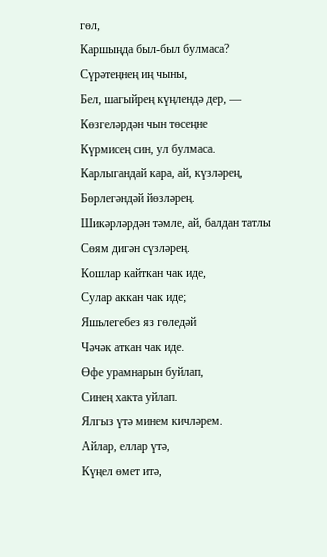гөл,
Каршыңда был-был булмаса?
Сүрәтеңнең иң чыны,
Бел, шагыйрең күңлендә дер, —
Көзгеләрдән чын төсеңне
Күрмисең син, ул булмаса.
Карлыгандай кара, ай, күзләрең,
Бөрлегәндәй йөзләрең.
Шикәрләрдән тәмле, ай, балдан татлы
Сөям дигән сүзләрең.
Кошлар кайткан чак иде,
Сулар аккан чак иде;
Яшьлегебез яз гөледәй
Чәчәк аткан чак иде.
Өфе урамнарын буйлап,
Синең хакта уйлап.
Ялгыз үтә минем кичләрем.
Айлар, еллар үтә,
Күңел өмет итә,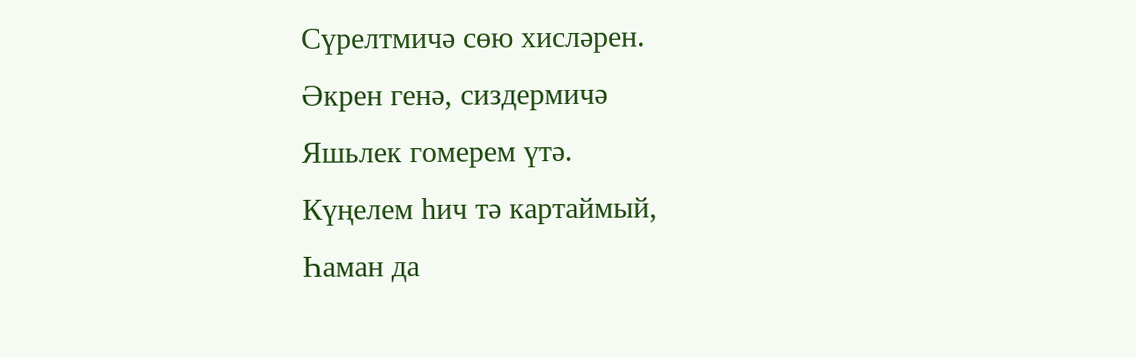Сүрелтмичә сөю хисләрен.
Әкрен генә, сиздермичә
Яшьлек гомерем үтә.
Күңелем һич тә картаймый,
Һаман да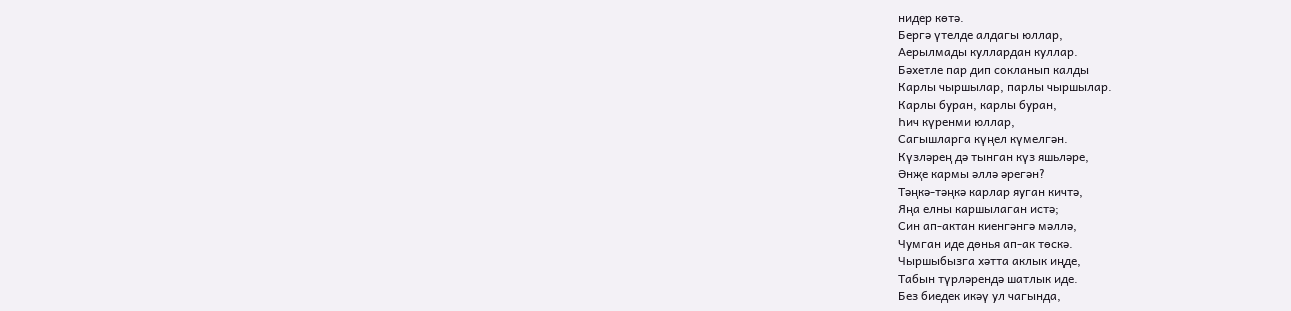нидер көтә.
Бергә үтелде алдагы юллар,
Аерылмады куллардан куллар.
Бәхетле пар дип сокланып калды
Карлы чыршылар, парлы чыршылар.
Карлы буран, карлы буран,
Һич күренми юллар,
Сагышларга күңел күмелгән.
Күзләрең дә тынган күз яшьләре,
Әнҗе кармы әллә әрегән?
Тәңкә-тәңкә карлар яуган кичтә,
Яңа елны каршылаган истә;
Син ап-актан киенгәнгә мәллә,
Чумган иде дөнья ап-ак төскә.
Чыршыбызга хәтта аклык иңде,
Табын түрләрендә шатлык иде.
Без биедек икәү ул чагында,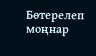Бөтерелеп моңнар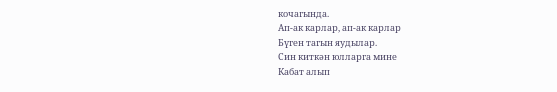кочагында.
Ап-ак карлар, ап-ак карлар
Бүген тагын яудылар.
Син киткән юлларга мине
Кабат алып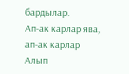бардылар.
Ап-ак карлар ява, ап-ак карлар
Алып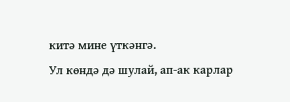китә мине үткәнгә.
Ул көндә дә шулай, ап-ак карлар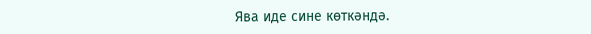Ява иде сине көткәндә.